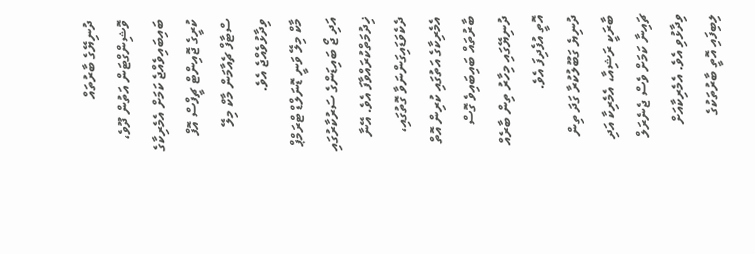ދުނިޔޭގެ ބާރުތައް ވޮޝިންގްޓަން އަތުން ދޫވެ، ބައިބައިވެއްޖެ ކަމަށް އެމެރިކާގެ ކުރީގެ ޖޮއިންޓް ޗީފްސް އޮފް ސްޓާފް ޗެއާމަން މާކް މިލޭ ވިދާޅުވެއްޖެ އެވެ.
މާކް މިލޭ ވަނީ ޑޮނަލްޑް ޓްރަމްޕް އަދި ޖޯ ބައިޑަންގެ ސަރުކާރުގައި ޚިދުމަތްކުރައްވާފަ އެވެ. އޭނާ ދެކެވަޑައިގަންނަވާ ގޮތުގައި، އެމެރިކާގެ އަތުގައި ކުރިން އޮތް ބާރުތައް ބައިބައިވެ ގޮސް ދުނިޔޭގައި މިހާރު ތިން ބާރެއް އޮތީ އުފެދިފަ އެވެ.
ދުނިޔެ ގަބޫލުކުރާ ގަދަ ތިން ބާރަކީ ރަޝިއާ، އެމެރިކާ އަދި ޗައިނާ ކަމަށް ވެސް ޖެނެރަލް ވިދާޅުވި އެވެ. އެމެރިކާއަށް ލިބިފައި އޮތީ ބާރުތަކުގެ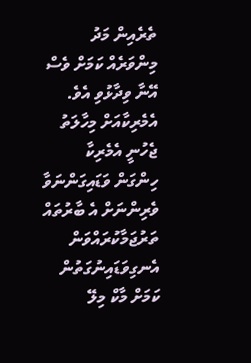ތެރެއިން މަދު މިންވަރެއް ކަމަށް ވެސް އޭނާ ވިދާޅުވި އެވެ.
އެމެރިކާއަށް މިހާލަތު ޖެހުނީ އެމެރިކާ ހިންގަން ވަޑައިގަންނަވާ ވެރިންނަށް އެ ބާރުތައް ތަރުޖަމާކުރައްވަން އެނގިވަޑައިނުގަތުން ކަމަށް މާކް މިލޭ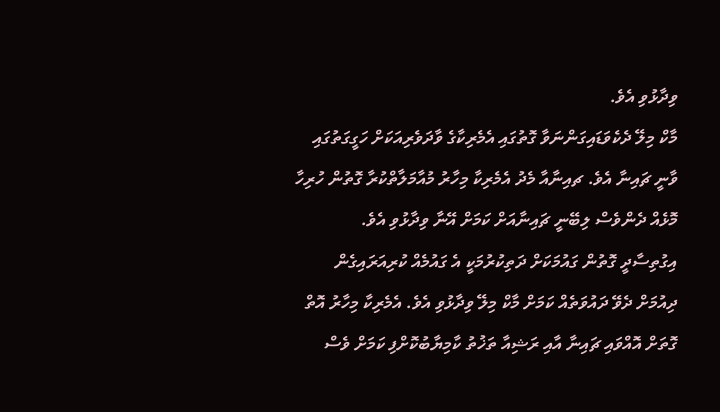ވިދާޅުވި އެވެ.
މާކް މިލޭ ދެކެވަޑައިގަންނަވާ ގޮތުގައި އެމެރިކާގެ ވާދަވެރިއަކަށް ހަގީގަތުގައި ވާނީ ޗައިނާ އެވެ. ޗއިނާއާ މެދު އެމެރިކާ މިހާރު މުއާމަލާތްކުރާ ގޮތުން ހުރިހާ މޮޅެއް ދެންވެސް ލިބޭނީ ޗައިނާއަށް ކަމަށް އޭނާ ވިދާޅުވި އެވެ.
އިގުތިސާދީ ގޮތުން ގައުމަކަށް ދަތިކުރުމަކީ އެ ގައުމެއް ކުރިއަރައިގެން ދިއުމަށް ދެވޭ ދައުވަތެއް ކަމަށް މާކް މިލޭ ވިދާޅުވި އެވެ. އެމެރިކާ މިހާރު އޮތް ގޮތަށް އޮއްވައި ޗައިނާ އާއި ރަޝިއާ ތަޚުތު ކާމިޔާބުކޮށްފި ކަމަށް ވެސް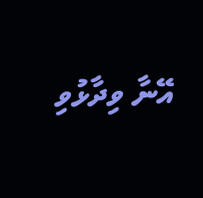އޭނާ ވިދާޅުވި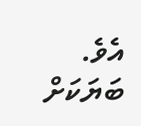އެވެ.
ބަޔަކަށް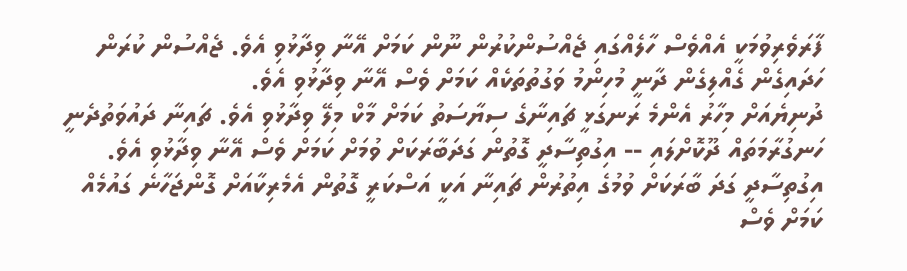ފާރަވެރިވުމަކީ އެއްވެސް ހާލެއްގައި ޖެއްސުންކުރުން ނޫން ކަމަށް އޭނާ ވިދާޅުވި އެވެ. ޖެއްސުން ކުރަން ހަދައިގެން ގެއްލިގެން ދާނީ މުހިންމު ވަގުތުތަކެއް ކަމަށް ވެސް އޭނާ ވިދާޅުވި އެވެ.
ދުނިޔެއަށް މިހާރު އެންމެ ރަނގަޅީ ޗައިނާގެ ސިޔާސަތު ކަމަށް މާކް މިލޭ ވިދާޅުވި އެވެ. ޗައިނާ ދައުވަތުދެނީ ހަނގުރާމަތައް ދޫކޮށްލައި -- އިގުތިސާދީ ގޮތުން ގަދަބާރަކަށް ވުމަށް ކަމަށް ވެސް އޭނާ ވިދާޅުވި އެވެ.
އިގުތިސާދީ ގަދަ ބާރަކަށް ވުމުގެ އިތުރުން ޗައިނާ އަކީ އަސްކަރީ ގޮތުން އެމެރިކާއަށް ގޮންޖަހާނެ ގައުމެއް ކަމަށް ވެސް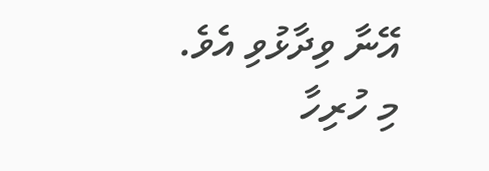އޭނާ ވިދާޅުވި އެވެ.
މި ހުރިހާ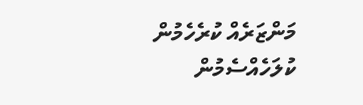މަންޒަރެއް ކުރެހެމުން ކުލަހެއްސެމުން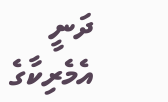ދަނީ އެމެރިކާގެ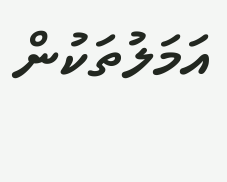އަމަލުތަކުން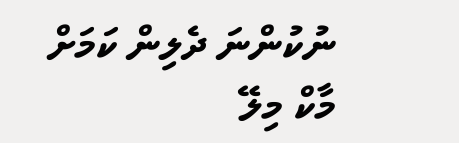ނުކުންނަ ދެލިން ކަމަށް މާކް މިލޭ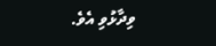ވިދާޅުވި އެވެ.